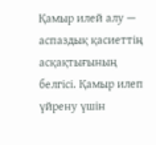Қамыр илей алу — аспаздық қасиеттің асқақтығының белгісі. Қамыр илеп үйрену үшін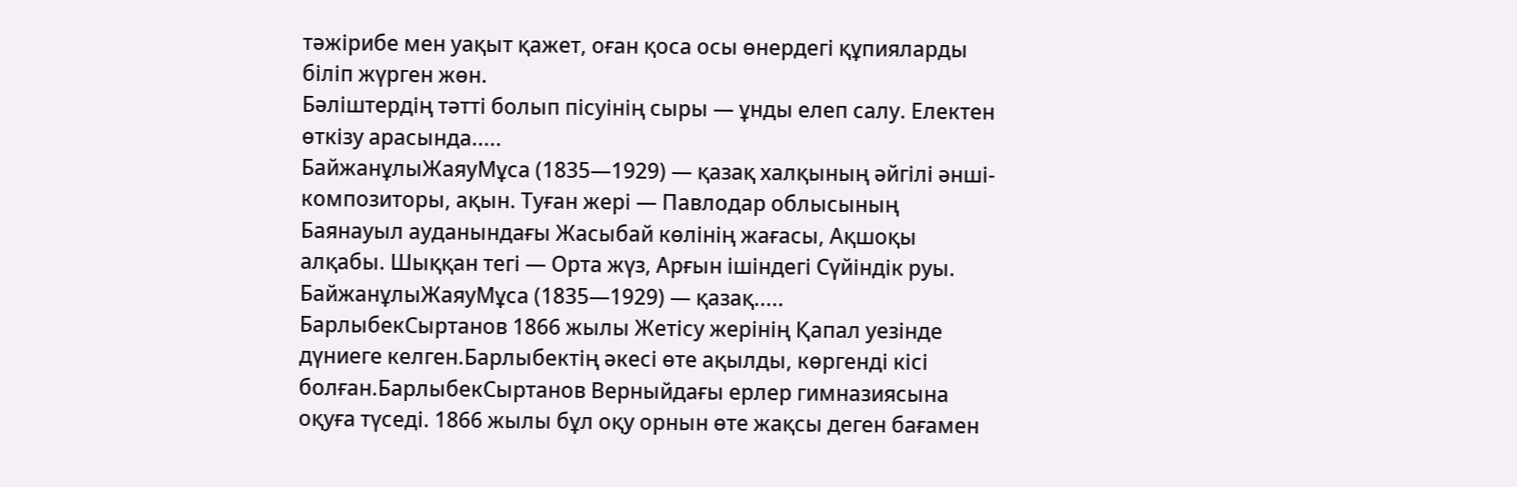тәжірибе мен уақыт қажет, оған қоса осы өнердегі құпияларды біліп жүрген жөн.
Бәліштердің тәтті болып пісуінің сыры — ұнды елеп салу. Електен өткізу арасында.....
БайжанұлыЖаяуМұса (1835—1929) — қазақ халқының әйгілі әнші-композиторы, ақын. Туған жері — Павлодар облысының Баянауыл ауданындағы Жасыбай көлінің жағасы, Ақшоқы алқабы. Шыққан тегі — Орта жүз, Арғын ішіндегі Сүйіндік руы. БайжанұлыЖаяуМұса (1835—1929) — қазақ.....
БарлыбекСыртанов 1866 жылы Жетісу жерінің Қапал уезінде дүниеге келген.Барлыбектің әкесі өте ақылды, көргенді кісі болған.БарлыбекСыртанов Верныйдағы ерлер гимназиясына оқуға түседі. 1866 жылы бұл оқу орнын өте жақсы деген бағамен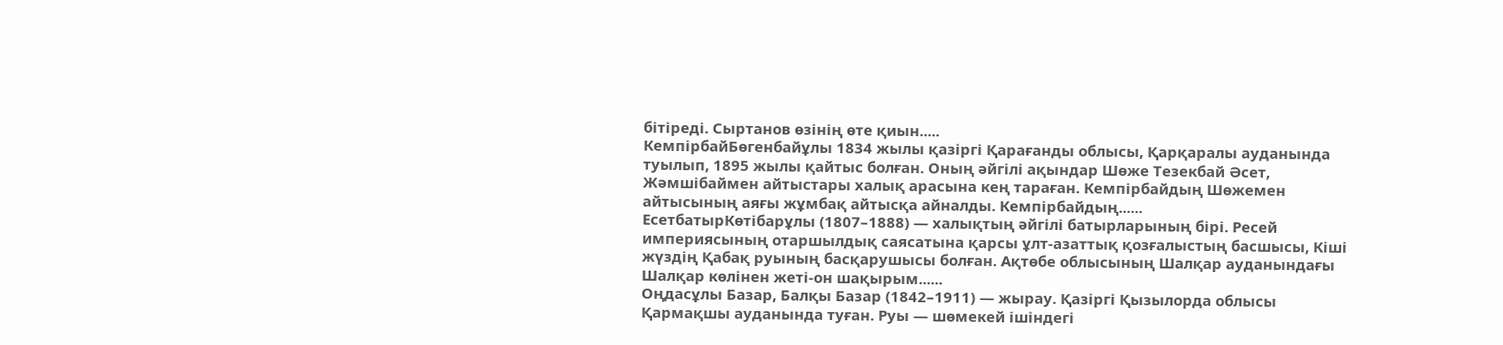бітіреді. Сыртанов өзінің өте қиын.....
КемпірбайБөгенбайұлы 1834 жылы қазіргі Қарағанды облысы, Қарқаралы ауданында туылып, 1895 жылы қайтыс болған. Оның әйгілі ақындар Шөже Тезекбай Әсет, Жәмшібаймен айтыстары халық арасына кең тараған. Кемпірбайдың Шөжемен айтысының аяғы жұмбақ айтысқа айналды. Кемпірбайдың......
ЕсетбатырКөтібарұлы (1807–1888) — халықтың әйгілі батырларының бірі. Ресей империясының отаршылдық саясатына қарсы ұлт-азаттық қозғалыстың басшысы, Кіші жүздің Қабақ руының басқарушысы болған. Ақтөбе облысының Шалқар ауданындағы Шалқар көлінен жеті-он шақырым......
Оңдасұлы Базар, Балқы Базар (1842–1911) — жырау. Қазіргі Қызылорда облысы Қармақшы ауданында туған. Руы — шөмекей ішіндегі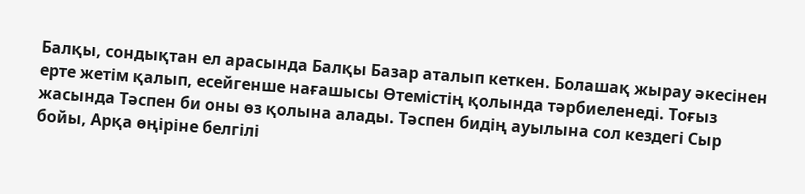Балқы, сондықтан ел арасында Балқы Базар аталып кеткен. Болашақ жырау әкесінен ерте жетім қалып, есейгенше нағашысы Өтемістің қолында тәрбиеленеді. Тоғыз жасында Тәспен би оны өз қолына алады. Тәспен бидің ауылына сол кездегі Сыр бойы, Арқа өңіріне белгілі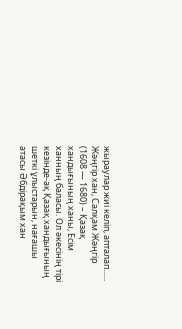жыраулар жиі келіп, апталап......
Жәңгір хан, Салқам Жәңгір (1608 — 1680) – Қазақ хандығының ханы, Есім ханның баласы. Ол әкесінің тірі кезінде-ақ Қазақ хандығының шеткі ұлыстарын, нағашы атасы Әбдірақым хан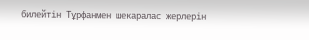билейтін Тұрфанмен шекаралас жерлерін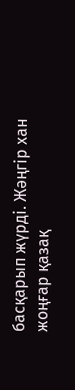басқарып жүрді. Жәңгір хан жоңғар қазақ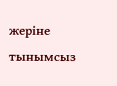жеріне тынымсыз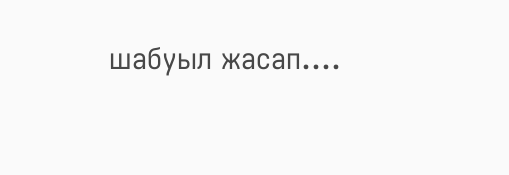шабуыл жасап....